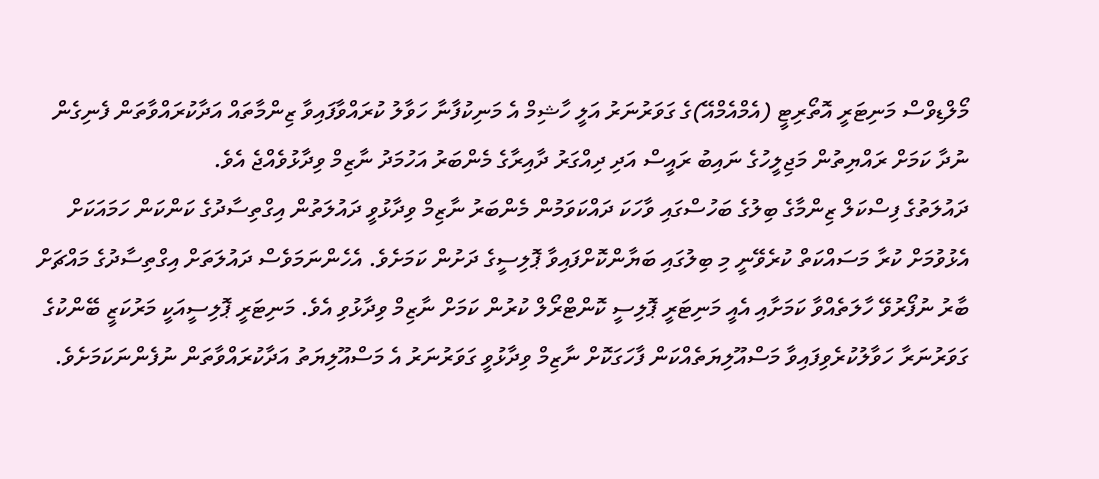މޯލްޑިވްސް މަނިޓަރީ އޮތޯރިޓީ (އެމްއެމްއޭ)ގެ ގަވަރުނަރު އަލީ ހާޝިމް އެ މަނިކުފާނާ ހަވާލު ކުރައްވާފައިވާ ޒިންމާތައް އަދާކުރައްވާތަން ފެނިގެން ނުދާ ކަމަށް ރައްޔިތުން މަޖިލީހުގެ ނައިބު ރައީސް އަދި ދިއްގަރު ދާއިރާގެ މެންބަރު އަހުމަދު ނާޒިމް ވިދާޅުވެއްޖެ އެވެ.
ދައުލަތުގެ ފިސްކަލް ޒިންމާގެ ބިލުގެ ބަހުސްގައި ވާހަކަ ދައްކަވަމުން މެންބަރު ނާޒިމް ވިދާޅުވީ ދައުލަތުން އިގްތިސާދުގެ ކަންކަން ހަމައަކަށް އެޅުވުމަށް ކުރާ މަސައްކަތް ކުރެވޭނީ މި ބިލުގައި ބަޔާންކޮށްފައިވާ ޕޮލިސީގެ ދަށުން ކަމަށެވެ. އެހެންނަމަވެސް ދައުލަތަށް އިގްތިސާދުގެ މައްޗަށް ބާރު ނުފޯރުވޭ ހާލަތެއްވާ ކަމަށާއި އެއީ މަނިޓަރީ ޕޮލިސީ ކޮންޓްރޯލް ކުރުން ކަމަށް ނާޒިމް ވިދާޅުވި އެވެ. މަނިޓަރީ ޕޮލިސީއަކީ މަރުކަޒީ ބޭންކުގެ ގަވަރުނަރާ ހަވާލުކުރެވިފައިވާ މަސްއޫލިޔަތެއްކަން ފާހަގަކޮށް ނާޒިމް ވިދާޅުވީ ގަވަރުނަރު އެ މަސްއޫލިޔަތު އަދާކުރައްވާތަން ނުފެންނަކަމަށެވެ.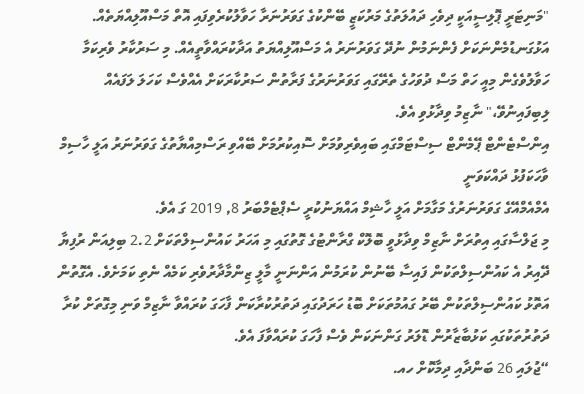"މަނިޓަރީ ޕޮލިސީއަކީ ދިވެހި ދައުލަތުގެ މަރުކަޒީ ބޭންކުގެ ގަވަރުނަރާ ހަވާލުކުރެވިފައި އޮތް މަސްއޫލިއްޔަތެއް. އަޅުގަނޑުމެންނަކަށް ފެންނަމުން ނުދޭ ގަވަރުނަރު އެ މަސްއޫލިއްޔަތު އަދާކުރައްވާތީއެއް. މި ސަރުކާރު ވެރިކަމާ ހަވާލުވެގެން މިއީ ހަތް މަސް ދުވަހުގެ ތެރޭގައި ގަވަރުނަރުގެ ފަރާތުން ސަރުކާރަކަށް އެއްވެސް ކަހަލަ ލަފައެއް ލިބިފައިނުވޭ،" ނާޒިމު ވިދާޅުވި އެވެ.
އިންސްޓެންޓް ޕޭމެންޓް ސިސްޓަމްގައި ބައިވެރިވުމަށް ސޮއިކުރުމަށް ބޭއްވި ރަސްމިއްޔާތުގެ ގަވަރުނަރު އަލީ ހާސިމް ވާހަކަފުޅު ދައްކަވަނީ
އެމްއެމްއޭގެ ގަވަރުނަރުގެ މަގާމަށް އަލީ ހާޝިމް އައްޔަނުކުރީ ސެޕްޓެމްބަރު 8, 2019 ގަ އެވެ.
މި ޖަލްސާގައި އިތުރަށް ނާޒިމް ވިދާޅުވީ ބޮލޮކް ގްރާންޓުގެ ގޮތުގައި މި އަހަރު ކައުންސިލްތަކަށް 2.2 ބިލިއަން ރުފިޔާ ދޭއިރު އެ ކައުންސިލްތަކުން ފައިސާ ބޭނުން ކުރަމުން އަންނަނީ މާލީ ޒިންމާދާރުވެރި ކަމެއް ނެތި ކަމަށެވެ. އެގޮތުން އަތޮޅު ކައުންސިލްތަކުން ބޭރު ގައުމުތަކަށް ބޮޑު ހަރަދުގައި ދަތުރުކުރާކަން ފާހަގަ ކުރައްވާ ނާޒިމް ވަނި މިގޮތަށް ކުރާ ދަތުރުތަކުގައި ކަޅުބާޒާރުން ޑޮލަރު ގަންނަކަން ވެސް ފާހަގަ ކުރައްވާފަ އެވެ.
“ޖުލައި 26 ބަންދާއި ދިމާކޮށް ހއ.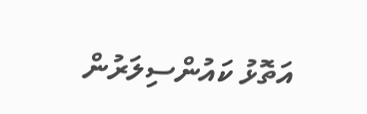އަތޮޅު ކައުންސިލަރުން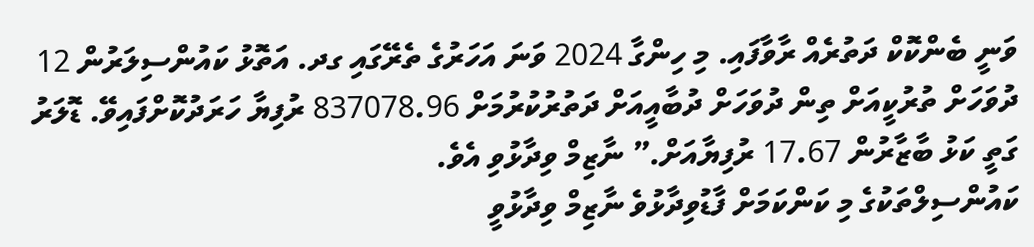ވަނީ ބެންކޮކް ދަތުރެއް ރާވާފައި. މި ހިންގާ 2024 ވަނަ އަހަރުގެ ތެރޭގައި ގދ. އަތޮޅު ކައުންސިލަރުން 12 ދުވަހަށް ތުރުކީއަށް ތިން ދުވަހަށް ދުބާއީއަށް ދަތުރުކުރުމަށް 837078.96 ރުފިޔާ ހަރަދުކޮށްފައިވޭ. ޑޮލަރު ގަތީ ކަޅު ބާޒާރުން 17.67 ރުފިޔާއަށް.” ނާޒިމް ވިދާޅުވި އެވެ.
ކައުންސިލްތަކުގެ މި ކަންކަމަށް ފާޑުވިދާޅުވެ ނާޒިމް ވިދާޅުވީ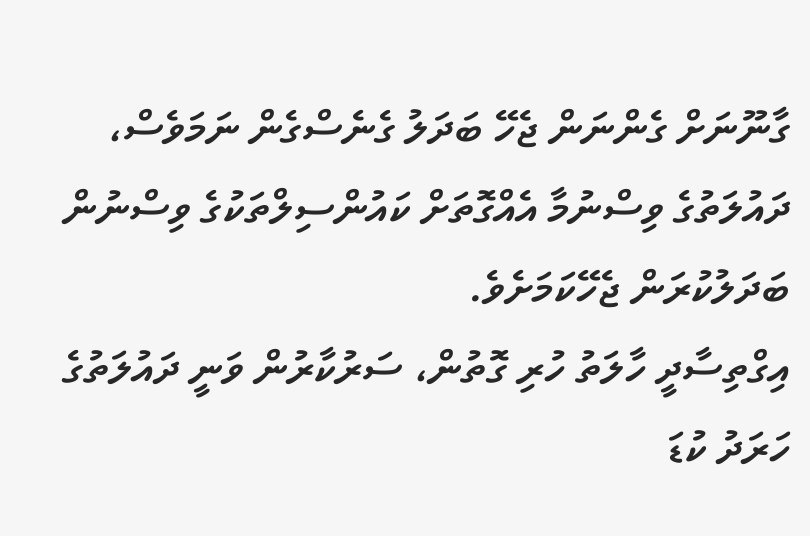ގާނޫނަށް ގެންނަން ޖެހޭ ބަދަލު ގެނެސްގެން ނަމަވެސް، ދައުލަތުގެ ވިސްނުމާ އެއްގޮތަށް ކައުންސިލްތަކުގެ ވިސްނުން ބަދަލުކުރަން ޖެހޭކަމަށެވެ.
އިގްތިސާދީ ހާލަތު ހުރި ގޮތުން، ސަރުކާރުން ވަނީ ދައުލަތުގެ ހަރަދު ކުޑަ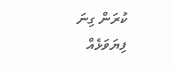ކުރަން ގިނަ ފިޔަވަޅެއް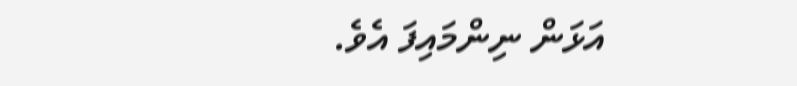އަޅަން ނިންމައިފަ އެވެ.